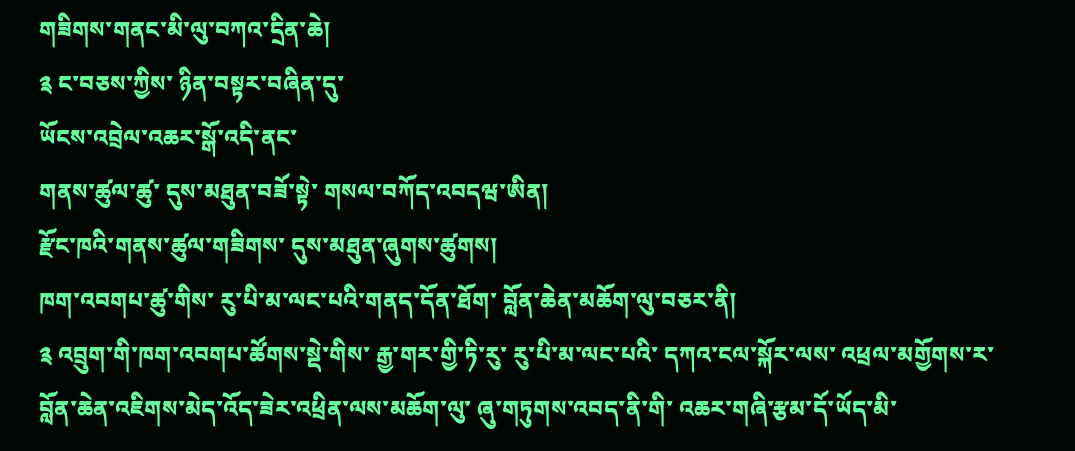གཟིགས་གནང་མི་ལུ་བཀའ་དྲིན་ཆེ།
༉ ང་བཅས་ཀྱིས་ ཉིན་བསྟར་བཞིན་དུ་
ཡོངས་འབྲེལ་འཆར་སྒོ་འདི་ནང་
གནས་ཚུལ་ཚུ་ དུས་མཐུན་བཟོ་སྟེ་ གསལ་བཀོད་འབདཝ་ཨིན།
རྫོང་ཁའི་གནས་ཚུལ་གཟིགས་ དུས་མཐུན་ཞུགས་ཚུགས།
ཁག་འབགཔ་ཚུ་གིས་ རུ་པི་མ་ལང་པའི་གནད་དོན་ཐོག་ བློན་ཆེན་མཆོག་ལུ་བཅར་ནི།
༉ འབྲུག་གི་ཁག་འབགཔ་ཚོགས་སྡེ་གིས་ རྒྱ་གར་གྱི་ཏི་རུ་ རུ་པི་མ་ལང་པའི་ དཀའ་ངལ་སྐོར་ལས་ འཕྲལ་མགྱོགས་ར་ བློན་ཆེན་འཇིགས་མེད་འོད་ཟེར་འཕྲིན་ལས་མཆོག་ལུ་ ཞུ་གཏུགས་འབད་ནི་གི་ འཆར་གཞི་རྩམ་དོ་ཡོད་མི་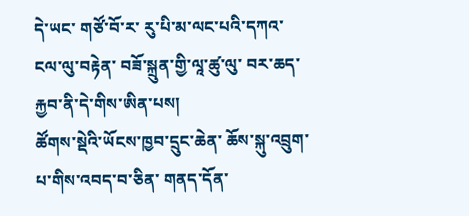དེ་ཡང་ གཙོ་བོ་ར་ རུ་པི་མ་ལང་པའི་དཀའ་ངལ་ལུ་བརྟེན་ བཟོ་སྐྲུན་གྱི་ལཱ་ཚུ་ལུ་ བར་ཆད་རྐྱབ་ནི་དེ་གིས་ཨིན་པས།
ཚོགས་སྡེའི་ཡོངས་ཁྱབ་དྲུང་ཆེན་ ཆོས་སྐུ་འབྲུག་པ་གིས་འབད་བ་ཅིན་ གནད་དོན་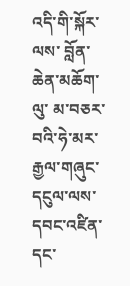འདི་གི་སྐོར་ལས་ བློན་ཆེན་མཆོག་ལུ་ མ་བཅར་བའི་ཧེ་མར་ རྒྱལ་གཞུང་དངུལ་ལས་དབང་འཛིན་དང་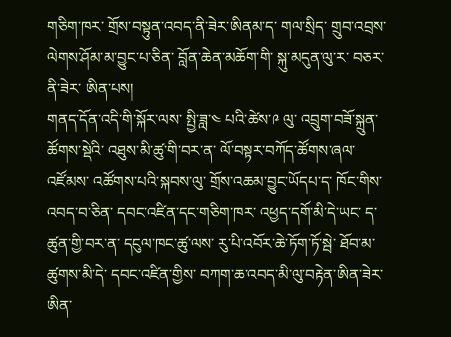གཅིག་ཁར་ གྲོས་བསྟུན་འབད་ནི་ཟེར་ཨིནམ་ད་ གལ་སྲིད་ གྲུབ་འབྲས་ལེགས་ཤོམ་མ་བྱུང་པ་ཅིན་ བློན་ཆེན་མཆོག་གི་ སྐུ་མདུན་ལུ་ར་ བཅར་ནི་ཟེར་ ཨིན་པས།
གནད་དོན་འདི་གི་སྐོར་ལས་ སྤྱི་ཟླ་༤ པའི་ཚེས་༩ ལུ་ འབྲུག་བཟོ་སྐྲུན་ཚོགས་སྡེའི་ འཐུས་མི་ཚུ་གི་བར་ན་ ལོ་བསྟར་བཀོད་ཚོགས་ཞལ་འཛོམས་ འཚོགས་པའི་སྐབས་ལུ་ གྲོས་འཆམ་བྱུང་ཡོདཔ་ད་ ཁོང་གིས་འབད་བ་ཅིན་ དབང་འཛིན་དང་གཅིག་ཁར་ འཕྱད་དགོ་མི་དེ་ཡང་ ད་ཚུན་གྱི་བར་ན་ དངུལ་ཁང་ཚུ་ལས་ རུ་པི་འབོར་ཆེ་ཏོག་ཏོ་སྦེ་ ཐོབ་མ་ཚུགས་མི་དེ་ དབང་འཛིན་གྱིས་ བཀག་ཆ་འབད་མི་ལུ་བརྟེན་ཨིན་ཟེར་ཨིན་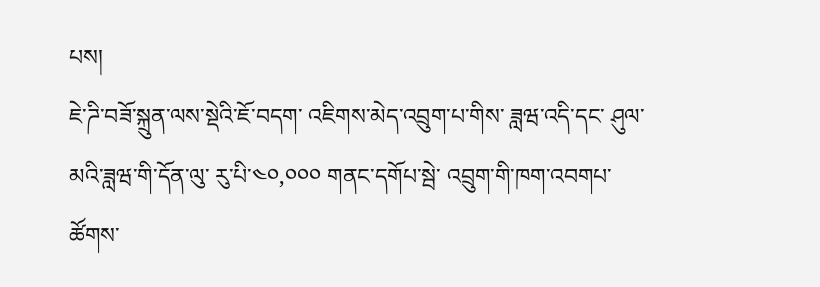པས།
ཇེ་ཌི་བཟོ་སྐྲུན་ལས་སྡེའི་ཇོ་བདག་ འཇིགས་མེད་འབྲུག་པ་གིས་ ཟླཝ་འདི་དང་ ཤུལ་མའི་ཟླཝ་གི་དོན་ལུ་ རུ་པི་༤༠,༠༠༠ གནང་དགོཔ་སྦེ་ འབྲུག་གི་ཁག་འབགཔ་ཚོགས་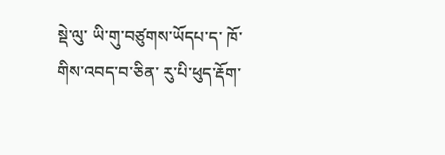སྡེ་ལུ་ ཡི་གུ་བཙུགས་ཡོདཔ་ད་ ཁོ་གིས་འབད་བ་ཅིན་ རུ་པི་ཕུད་རྡོག་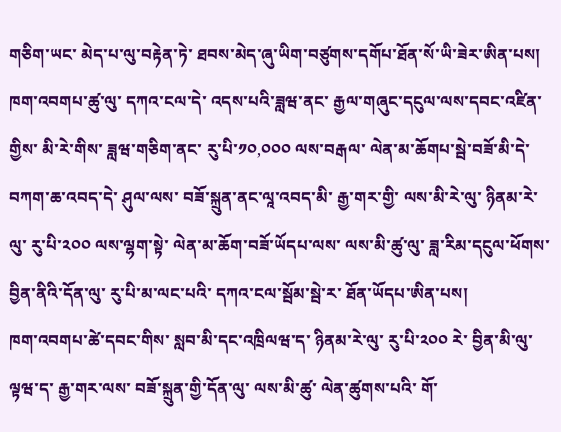གཅིག་ཡང་ མེད་པ་ལུ་བརྟེན་ཏེ་ ཐབས་མེད་ཞུ་ཡིག་བཙུགས་དགོཔ་ཐོན་སོ་ཡི་ཟེར་ཨིན་པས།
ཁག་འབགཔ་ཚུ་ལུ་ དཀའ་ངལ་དེ་ འདས་པའི་ཟླཝ་ནང་ རྒྱལ་གཞུང་དངུལ་ལས་དབང་འཛིན་གྱིས་ མི་རེ་གིས་ ཟླཝ་གཅིག་ནང་ རུ་པི་༡༠,༠༠༠ ལས་བརྒལ་ ལེན་མ་ཆོགཔ་སྦེ་བཟོ་མི་དེ་ བཀག་ཆ་འབད་དེ་ ཤུལ་ལས་ བཟོ་སྐྲུན་ནང་ལཱ་འབད་མི་ རྒྱ་གར་གྱི་ ལས་མི་རེ་ལུ་ ཉིནམ་རེ་ལུ་ རུ་པི་༢༠༠ ལས་ལྷག་སྟེ་ ལེན་མ་ཆོག་བཟོ་ཡོདཔ་ལས་ ལས་མི་ཚུ་ལུ་ ཟླ་རིམ་དངུལ་ཕོགས་བྱིན་ནིའི་དོན་ལུ་ རུ་པི་མ་ལང་པའི་ དཀའ་ངལ་སྦོམ་སྦེ་ར་ ཐོན་ཡོདཔ་ཨིན་པས།
ཁག་འབགཔ་ཚེ་དབང་གིས་ སླབ་མི་དང་འཁྲིལཝ་ད་ ཉིནམ་རེ་ལུ་ རུ་པི་༢༠༠ རེ་ བྱིན་མི་ལུ་ལྟཝ་ད་ རྒྱ་གར་ལས་ བཟོ་སྐྲུན་གྱི་དོན་ལུ་ ལས་མི་ཚུ་ ལེན་ཚུགས་པའི་ གོ་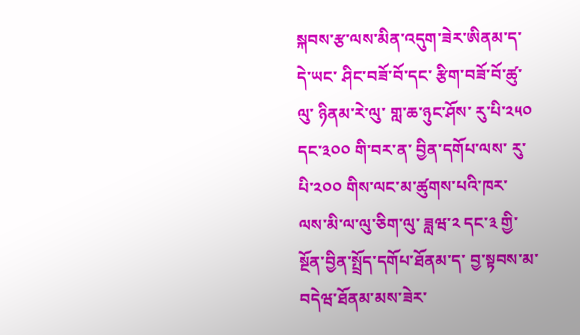སྐབས་རྩ་ལས་མིན་འདུག་ཟེར་ཨིནམ་ད་ དེ་ཡང་ ཤིང་བཟོ་བོ་དང་ རྩིག་བཟོ་བོ་ཚུ་ལུ་ ཉིནམ་རེ་ལུ་ གླ་ཆ་ཉུང་ཤོས་ རུ་པི་༢༥༠ དང་༣༠༠ གི་བར་ན་ བྱིན་དགོཔ་ལས་ རུ་པི་༢༠༠ གིས་ལང་མ་ཚུགས་པའི་ཁར་ ལས་མི་ལ་ལུ་ཅིག་ལུ་ ཟླཝ་༢ དང་༣ གྱི་ སྔོན་བྱིན་སྤྲོད་དགོཔ་ཐོནམ་ད་ བྱ་སྟབས་མ་བདེཝ་ཐོནམ་མས་ཟེར་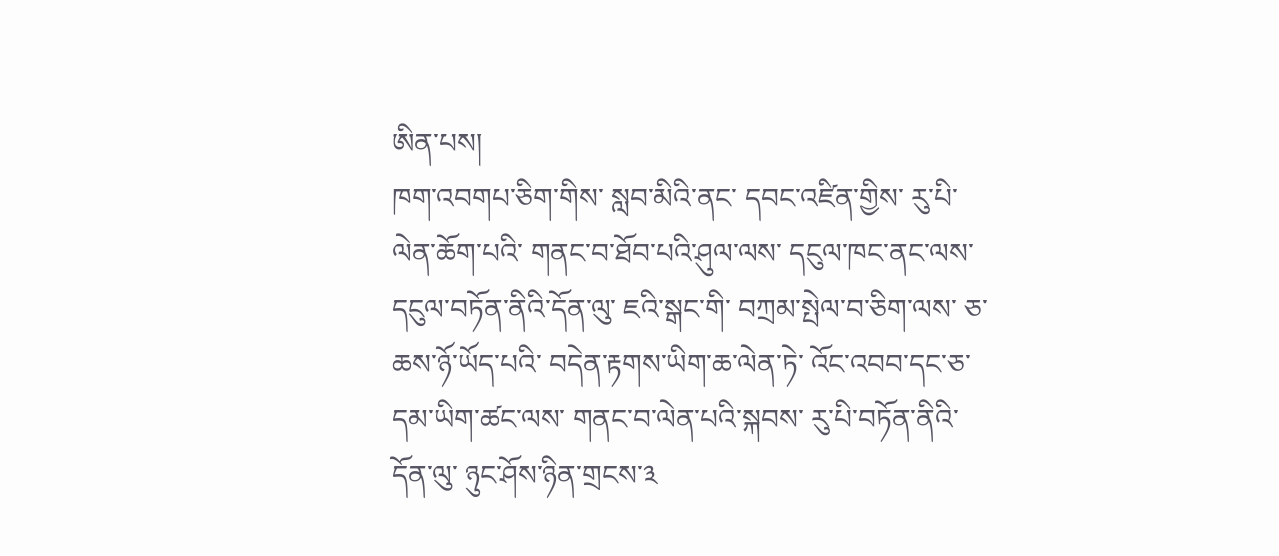ཨིན་པས།
ཁག་འབགཔ་ཅིག་གིས་ སླབ་མིའི་ནང་ དབང་འཛིན་གྱིས་ རུ་པི་ལེན་ཆོག་པའི་ གནང་བ་ཐོབ་པའི་ཤུལ་ལས་ དངུལ་ཁང་ནང་ལས་ དངུལ་བཏོན་ནིའི་དོན་ལུ་ ཇའི་སྒང་གི་ བཀྲམ་སྤེལ་བ་ཅིག་ལས་ ཅ་ཆས་ཉོ་ཡོད་པའི་ བདེན་རྟགས་ཡིག་ཆ་ལེན་ཏེ་ འོང་འབབ་དང་ཅ་དམ་ཡིག་ཚང་ལས་ གནང་བ་ལེན་པའི་སྐབས་ རུ་པི་བཏོན་ནིའི་དོན་ལུ་ ཉུང་ཤོས་ཉིན་གྲངས་༣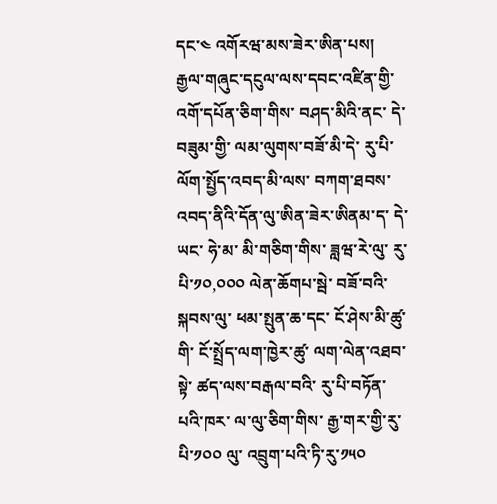དང་༤ འགོརཝ་མས་ཟེར་ཨིན་པས།
རྒྱལ་གཞུང་དངུལ་ལས་དབང་འཛིན་གྱི་ འགོ་དཔོན་ཅིག་གིས་ བཤད་མིའི་ནང་ དེ་བཟུམ་གྱི་ ལམ་ལུགས་བཟོ་མི་དེ་ རུ་པི་ལོག་སྤྱོད་འབད་མི་ལས་ བཀག་ཐབས་འབད་ནིའི་དོན་ལུ་ཨིན་ཟེར་ཨིནམ་ད་ དེ་ཡང་ ཧེ་མ་ མི་གཅིག་གིས་ ཟླཝ་རེ་ལུ་ རུ་པི་༡༠,༠༠༠ ལེན་ཆོགཔ་སྦེ་ བཟོ་བའི་སྐབས་ལུ་ ཕམ་སྤུན་ཆ་དང་ ངོ་ཤེས་མི་ཚུ་གི་ ངོ་སྤྲོད་ལག་ཁྱེར་ཚུ་ ལག་ལེན་འཐབ་སྟེ་ ཚད་ལས་བརྒལ་བའི་ རུ་པི་བཏོན་པའི་ཁར་ ལ་ལུ་ཅིག་གིས་ རྒྱ་གར་གྱི་རུ་པི་༡༠༠ ལུ་ འབྲུག་པའི་ཏི་རུ་༡༥༠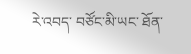རེ་འབད་ བཙོང་མི་ཡང་ ཐོན་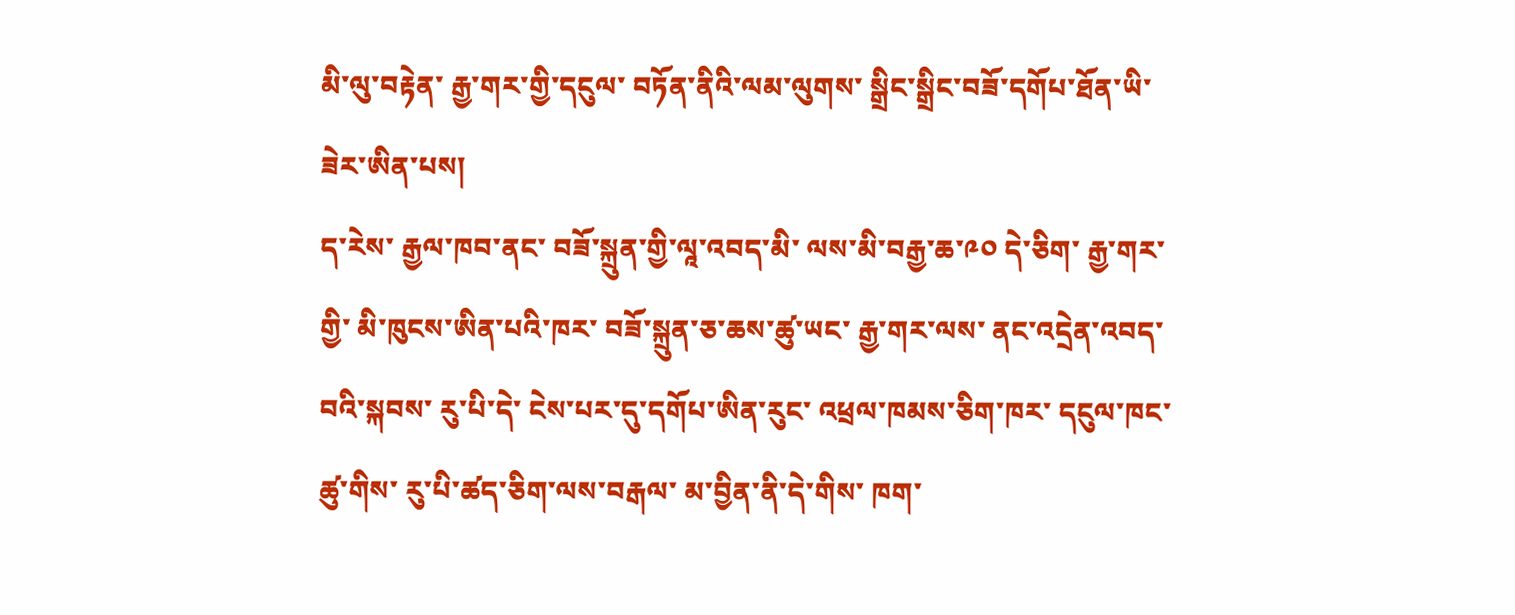མི་ལུ་བརྟེན་ རྒྱ་གར་གྱི་དངུལ་ བཏོན་ནིའི་ལམ་ལུགས་ སྒྲིང་སྒྲིང་བཟོ་དགོཔ་ཐོན་ཡི་ཟེར་ཨིན་པས།
ད་རེས་ རྒྱལ་ཁབ་ནང་ བཟོ་སྐྲུན་གྱི་ལཱ་འབད་མི་ ལས་མི་བརྒྱ་ཆ་༩༠ དེ་ཅིག་ རྒྱ་གར་གྱི་ མི་ཁུངས་ཨིན་པའི་ཁར་ བཟོ་སྐྲུན་ཅ་ཆས་ཚུ་ཡང་ རྒྱ་གར་ལས་ ནང་འདྲེན་འབད་བའི་སྐབས་ རུ་པི་དེ་ ངེས་པར་དུ་དགོཔ་ཨིན་རུང་ འཕྲལ་ཁམས་ཅིག་ཁར་ དངུལ་ཁང་ཚུ་གིས་ རུ་པི་ཚད་ཅིག་ལས་བརྒལ་ མ་བྱིན་ནི་དེ་གིས་ ཁག་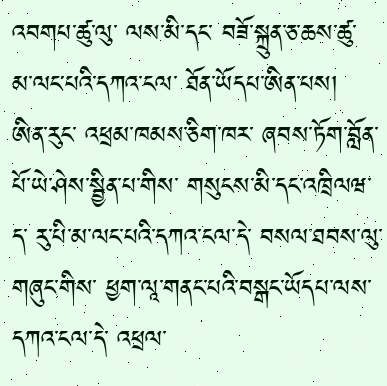འབགཔ་ཚུ་ལུ་ ལས་མི་དང་ བཟོ་སྐྲུན་ཅ་ཆས་ཚུ་ མ་ལང་པའི་དཀའ་ངལ་ ཐོན་ཡོདཔ་ཨིན་པས།
ཨིན་རུང་ འཕྲམ་ཁམས་ཅིག་ཁར་ ཞབས་ཏོག་བློན་པོ་ཡེ་ཤེས་སྦྱིན་པ་གིས་ གསུངས་མི་དང་འཁྲིལཝ་ད་ རུ་པི་མ་ལང་པའི་དཀའ་ངལ་དེ་ བསལ་ཐབས་ལུ་ གཞུང་གིས་ ཕྱག་ལཱ་གནང་པའི་བསྒང་ཡོདཔ་ལས་ དཀའ་ངལ་དེ་ འཕྲལ་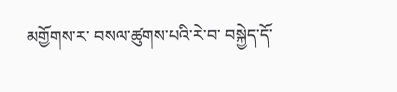མགྱོགས་ར་ བསལ་ཚུགས་པའི་རེ་བ་ བསྐྱེད་དོ་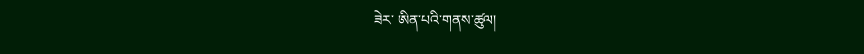ཟེར་ ཨིན་པའི་གནས་ཚུལ།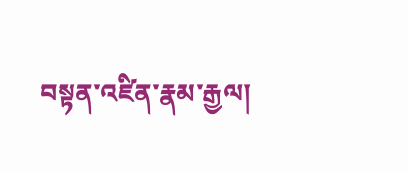བསྟན་འཛིན་རྣམ་རྒྱལ།